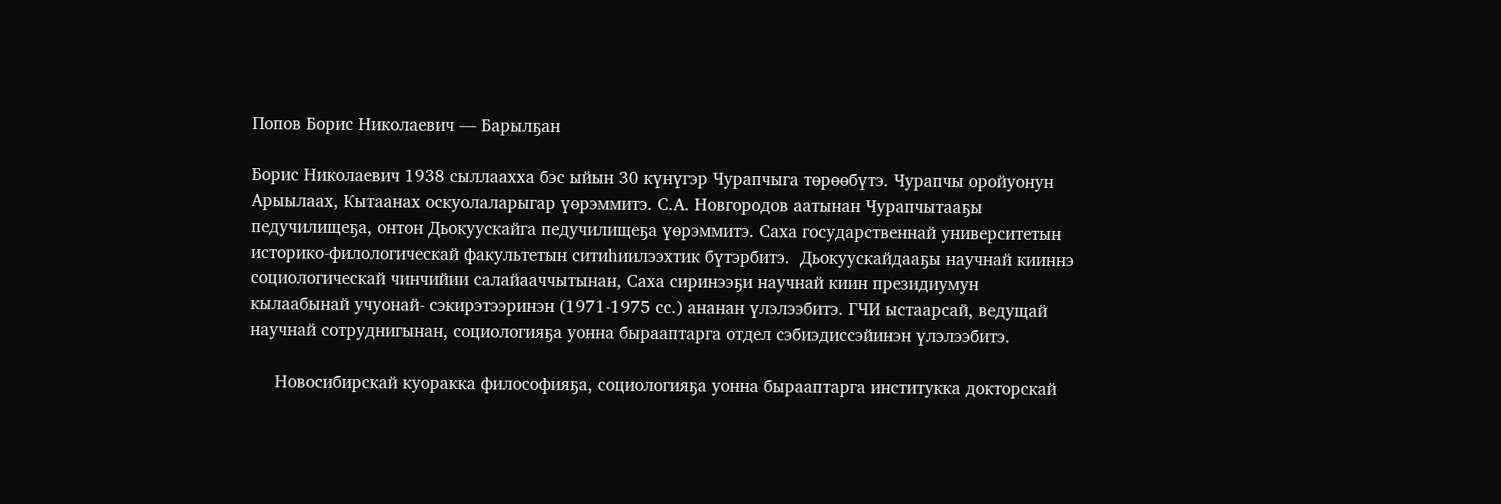Попов Борис Николаевич — Барылҕан

Борис Николаевич 1938 сыллаахха бэс ыйын 30 күнүгэр Чурапчыга төрөөбүтэ. Чурапчы оройуонун Арыылаах, Кытаанах оскуолаларыгар үөрэммитэ. С.А. Новгородов аатынан Чурапчытааҕы педучилищеҕа, онтон Дьокуускайга педучилищеҕа үөрэммитэ. Саха государственнай университетын историко-филологическай факультетын ситиһиилээхтик бүтэрбитэ.  Дьокуускайдааҕы научнай кииннэ социологическай чинчийии салайааччытынан, Саха сиринээҕи научнай киин президиумун кылаабынай учуонай- сэкирэтээринэн (1971-1975 сс.) ананан үлэлээбитэ. ГЧИ ыстаарсай, ведущай научнай сотруднигынан, социологияҕа уонна бырааптарга отдел сэбиэдиссэйинэн үлэлээбитэ.

     Новосибирскай куоракка философияҕа, социологияҕа уонна бырааптарга институкка докторскай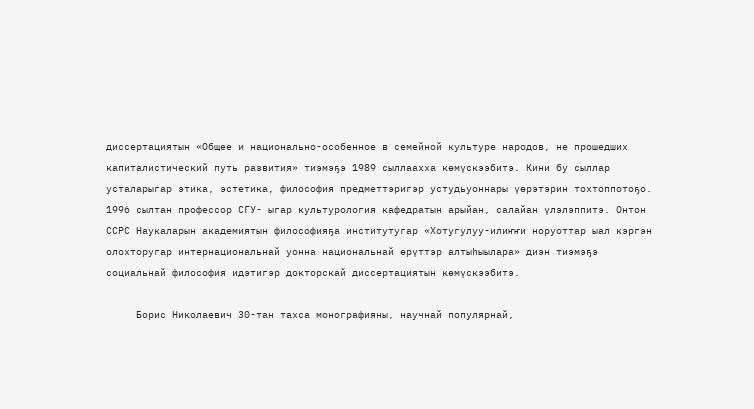диссертациятын «Общее и национально-особенное в семейной культуре народов, не прошедших капиталистический путь развития» тиэмэҕэ 1989 сыллаахха көмүскээбитэ. Кини бу сыллар усталарыгар этика, эстетика, философия предметтэригэр устудьуоннары үөрэтэрин тохтоппотоҕо. 1996 сылтан профессор СГУ- ыгар культурология кафедратын арыйан, салайан үлэлэппитэ. Онтон ССРС Наукаларын академиятын философияҕа институтугар «Хотугулуу-илиҥҥи норуоттар ыал кэргэн олохторугар интернациональнай уонна национальнай өрүттэр алтыһыылара» диэн тиэмэҕэ социальнай философия идэтигэр докторскай диссертациятын көмүскээбитэ.

     Борис Николаевич 30-тан тахса монографияны, научнай популярнай,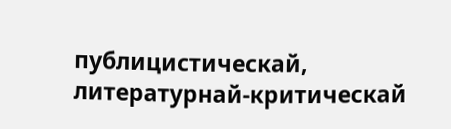публицистическай, литературнай-критическай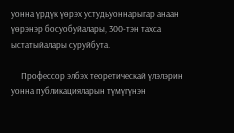уонна үрдүк үөрэх устудьуоннарыгар анаан үөрэнэр босуобуйалары, 300-тэн тахса ыстатыйалары суруйбута.

     Профессор элбэх теоретическай үлэлэрин уонна публикацияларын түмүгүнэн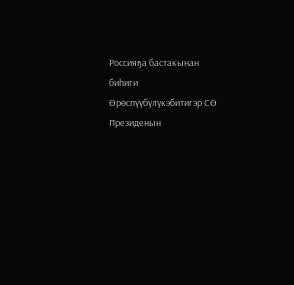Россияҕа бастакынан биһиги Өрөспүүбүлүкэбитигэр СӨ Президенын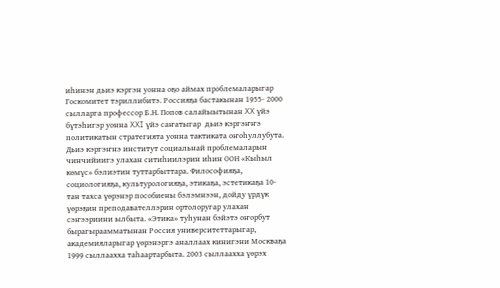иһинэн дьиэ кэргэн уонна оҕо аймах проблемаларыгар Госкомитет тэриллибитэ. Россияҕа бастакынан 1955- 2000 сылларга профессор Б.Н. Попов салайыытынан XX үйэ бүтэһигэр уонна XXI үйэ саҥатыгар  дьиэ кэргэҥҥэ политикатын стратегията уонна тактиката оҥоһуллубута. Дьиэ кэргэҥнэ институт социальнай проблемаларын чинчийиигэ улахан ситиһиилэрин иһин ООН «Кыһыл көмүс» бэлиэтин туттарбыттара. Философияҕа, социологияҕа, культурологияҕа, этикаҕа, эстетикаҕа 10-тан тахса үөрэнэр пособиены бэлэмнээн, дойду үрдүк үөрэҕин преподавателлэрин ортолоругар улахан сэҥээриини ылбыта. «Этика» туһунан бэйэтэ оҥорбут бырагыраамматынан Россия университеттарыгар, академияларыгар үөрэнэргэ аналлаах кинигэни Москваҕа 1999 сыллаахха таһаартарбыта. 2003 сыллаахха үөрэх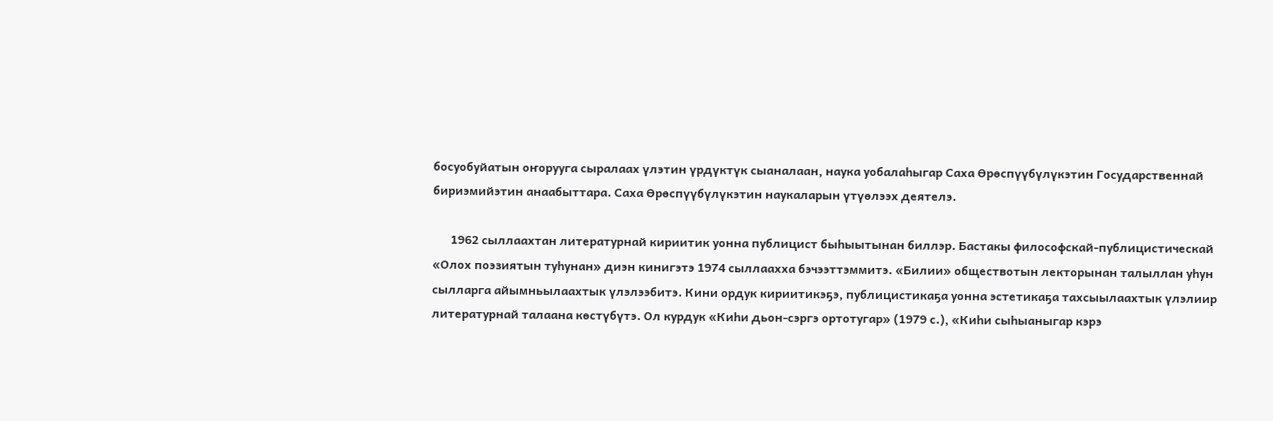босуобуйатын оҥорууга сыралаах үлэтин үрдүктүк сыаналаан, наука уобалаһыгар Саха Өрөспүүбүлүкэтин Государственнай бириэмийэтин анаабыттара. Саха Өрөспүүбүлүкэтин наукаларын үтүөлээх деятелэ.

      1962 сыллаахтан литературнай кириитик уонна публицист быһыытынан биллэр. Бастакы философскай-публицистическай «Олох поэзиятын туһунан» диэн кинигэтэ 1974 сыллаахха бэчээттэммитэ. «Билии» обществотын лекторынан талыллан уһун сылларга айымньылаахтык үлэлээбитэ. Кини ордук кириитикэҕэ, публицистикаҕа уонна эстетикаҕа тахсыылаахтык үлэлиир литературнай талаана көстүбүтэ. Ол курдук «Киһи дьон-сэргэ ортотугар» (1979 с.), «Киһи сыһыаныгар кэрэ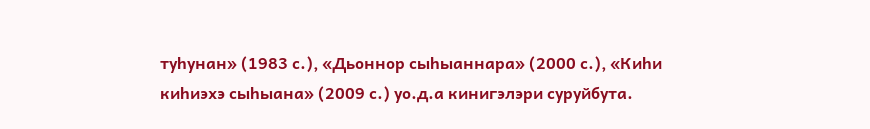туһунан» (1983 с.), «Дьоннор сыһыаннара» (2000 с.), «Киһи киһиэхэ сыһыана» (2009 с.) уо.д.а кинигэлэри суруйбута.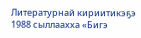Литературнай кириитикэҕэ 1988 сыллаахха «Бигэ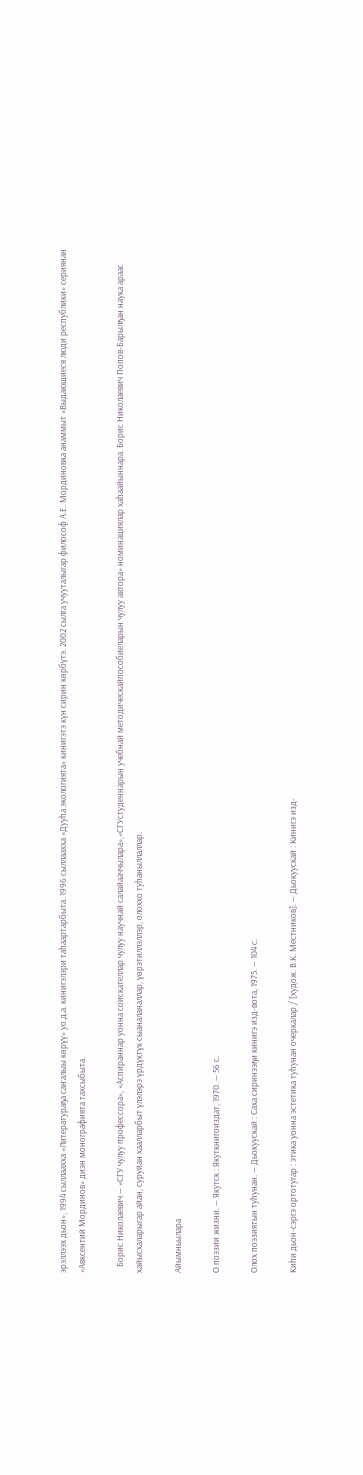эрэллээх дьон», 1994 сыллаахха «Литератураҕа саҥалыы көрүү» уо.д.а. кинигэлэри таһаартарбыта. 1996 сыллаахха «Дууһа экологията» кинигэтэ күн сирин көрбүтэ. 2002 сылга учууталыгар философ А.Е. Мординовка анаммыт «Выдающиеся люди республики» сериянан «Авксентий Мординов» диэн монографията тахсыбыта.

   Борис Николаевич — «СГУ чулуу профессора», «Аспираннар уонна соискателлар чулуу научнай салайааччылара»,«СГУстуденнарын учебнай методическайпособиеларын чулуу автора» номинациялар хаһаайыннара. Борис Николаевич Попов-Барылҕан наука араас хайысхаларыгар айан, суруйан хаалларбыт үлэлэрэ үрдүктүк сыаналаналлар, үөрэтиллэллэр, олоххо туһаныллаллар.

Айымньылара

О поэзии жизни. — Якутск : Якуткнигоиздат, 1970. — 56 с.

Олох поэзиятын туһунан. — Дьокуускай : Саха сиринээҕи кинигэ изд-вота, 1975. — 104 с.

Киһи дьон-сэргэ ортотугар : этика уонна эстетика туһунан очеркалар / [худож. В.К. Местников]. — Дьокуускай : Кинигэ изд-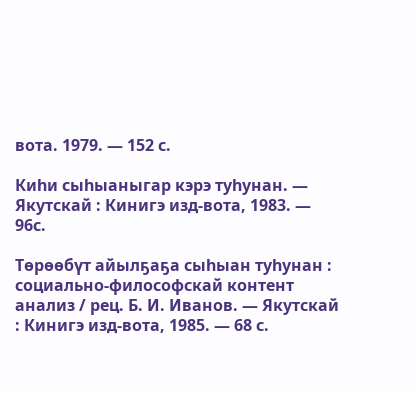вота. 1979. — 152 с.

Киһи сыһыаныгар кэрэ туһунан. — Якутскай : Кинигэ изд-вота, 1983. — 96с.

Төрөөбүт айылҕаҕа сыһыан туһунан : социально-философскай контент анализ / рец. Б. И. Иванов. — Якутскай : Кинигэ изд-вота, 1985. — 68 с.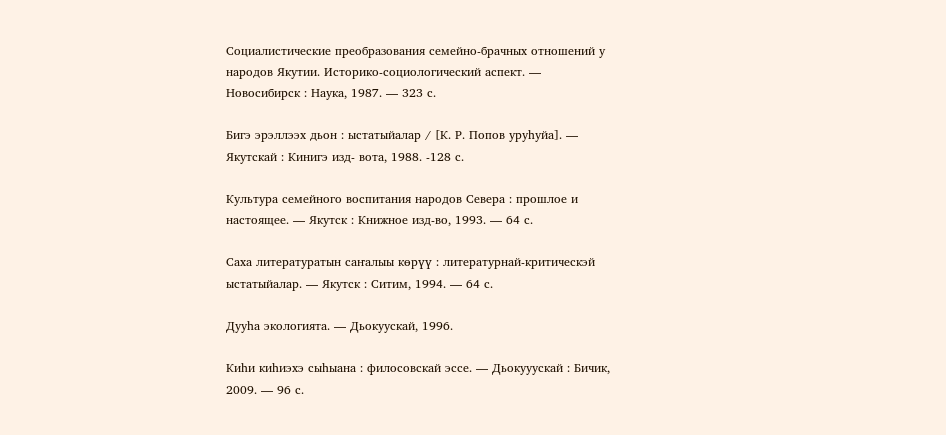Социалистические преобразования семейно-брачных отношений у народов Якутии. Историко-социологический аспект. — Новосибирск : Наука, 1987. — 323 с.

Бигэ эрэллээх дьон : ыстатыйалар / [К. Р. Попов уруһуйа]. — Якутскай : Кинигэ изд- вота, 1988. -128 с.

Культура семейного воспитания народов Севера : прошлое и настоящее. — Якутск : Книжное изд-во, 1993. — 64 с.

Саха литературатын саҥалыы көрүү : литературнай-критическэй ыстатыйалар. — Якутск : Ситим, 1994. — 64 с.

Дууһа экологията. — Дьокуускай, 1996.

Киһи киһиэхэ сыһыана : филосовскай эссе. — Дьокууускай : Бичик, 2009. — 96 с.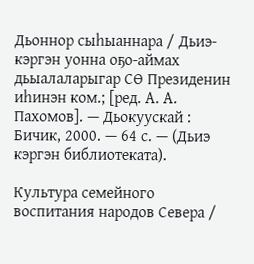Дьоннор сыһыаннара / Дьиэ-кэргэн уонна оҕо-аймах дьыалаларыгар СӨ Президенин иһинэн ком.; [ред. А. А. Пахомов]. — Дьокуускай : Бичик, 2000. — 64 с. — (Дьиэ кэргэн библиотеката).

Культура семейного воспитания народов Севера /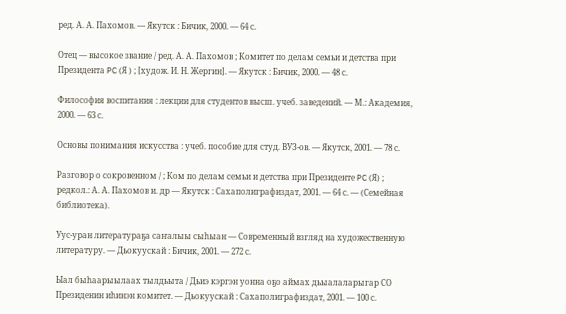ред. А. А. Пахомов. — Якутск : Бичик, 2000. — 64 с.

Отец — высокое звание / ред. А. А. Пахомов ; Комитет по делам семьи и детства при Президента PC (Я ) ; [худож. И. Н. Жергин]. — Якутск : Бичик, 2000. — 48 с.

Философия воспитания : лекции для студентов высш. учеб. заведений. — М.: Академия, 2000. — 63 с.

Основы понимания искусства : учеб. пособие для студ. ВУЗ-ов. — Якутск, 2001. — 78 с.

Разговор о сокровенном / ; Ком по делам семьи и детства при Президенте PC (Я) ; редкол.: А. А. Пахомов и. др — Якутск : Сахаполиграфиздат, 2001. — 64 с. — (Семейная библиотека).

Уус-уран литератураҕа саҥалыы сыһыан — Современный взгляд на художественную литературу. — Дьокуускай : Бичик, 2001. — 272 с.

Ыал быһаарыылаах тылдьыта / Дьиэ кэргэн уонна оҕо аймах дьыалаларыгар СО Президенин иһинэн комитет. — Дьокуускай : Сахаполиграфиздат, 2001. — 100 с.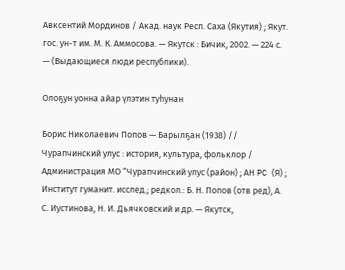Авксентий Мординов / Акад. наук Респ. Саха (Якутия) ; Якут. гос. ун-т им. М. К. Аммосова. — Якутск : Бичик, 2002. — 224 с. — (Выдающиеся люди республики).

Олоҕун уонна айар үлэтин туһунан

Борис Николаевич Попов — Барылҕан (1938) // Чурапчинский улус : история, культура, фольклор / Администрация МО “Чурапчинский улус (район) ; АН PC (Я) ; Институт гуманит. исслед.; редкол.: Б. Н. Попов (отв ред), А. С. Иустинова, Н. И. Дьячковский и др. — Якутск,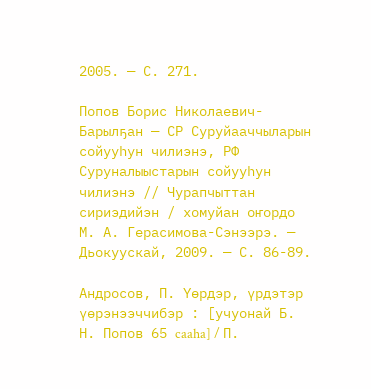2005. — С. 271.

Попов Борис Николаевич-Барылҕан — СР Суруйааччыларын сойууһун чилиэнэ, РФ Суруналыыстарын сойууһун чилиэнэ // Чурапчыттан сириэдийэн / хомуйан оҥордо М. А. Герасимова-Сэнээрэ. — Дьокуускай, 2009. — С. 86-89.

Андросов, П. Үөрдэр, үрдэтэр үөрэнээччибэр : [учуонай Б. Н. Попов 65 caaha] / П.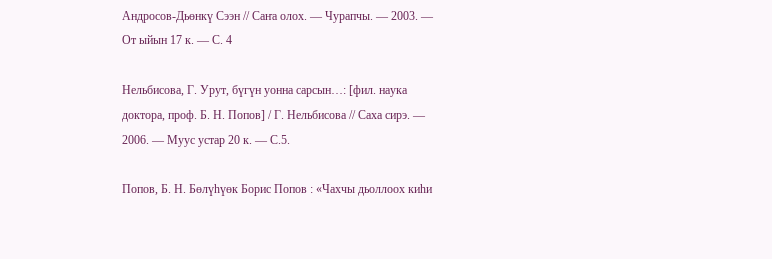Андросов-Дьөнкү Сээн // Саҥа олох. — Чурапчы. — 2003. — От ыйын 17 к. — С. 4

Нельбисова, Г. Урут, бүгүн уонна сарсын…: [фил. наука доктора, проф. Б. Н. Попов] / Г. Нельбисова // Саха сирэ. — 2006. — Муус устар 20 к. — С.5.

Попов, Б. Н. Бөлүһүөк Борис Попов : «Чахчы дьоллоох киһи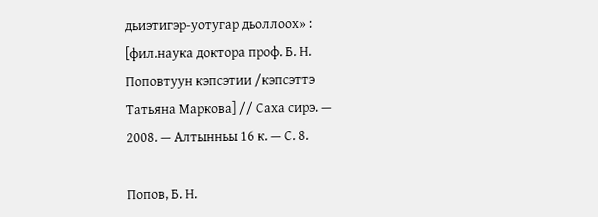дьиэтигэр-уотугар дьоллоох» : [фил.наука доктора проф. Б. Н. Поповтуун кэпсэтии /кэпсэттэ Татьяна Маркова] // Саха сирэ. — 2008. — Алтынньы 16 к. — С. 8.

Попов, Б. Н.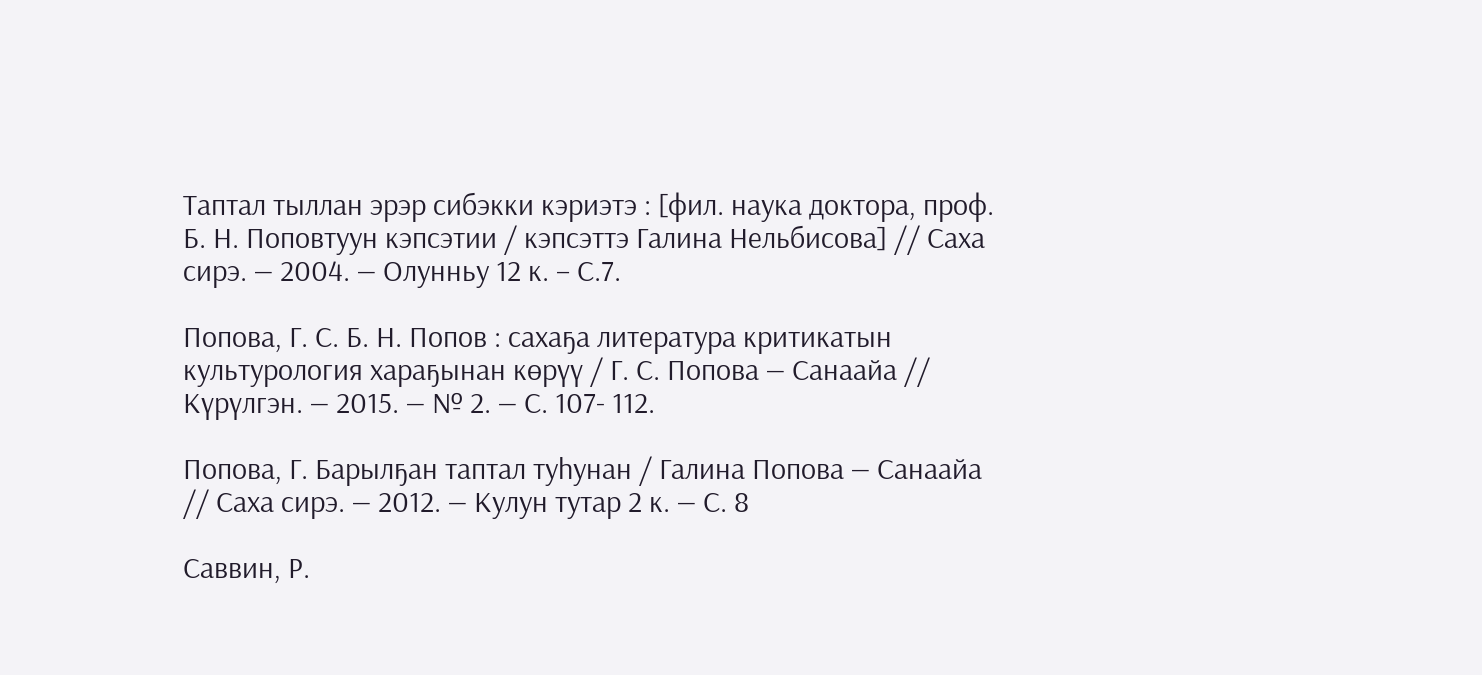Таптал тыллан эрэр сибэкки кэриэтэ : [фил. наука доктора, проф. Б. Н. Поповтуун кэпсэтии / кэпсэттэ Галина Нельбисова] // Саха сирэ. — 2004. — Олунньу 12 к. – С.7.

Попова, Г. С. Б. Н. Попов : сахаҕа литература критикатын культурология хараҕынан көрүү / Г. С. Попова — Санаайа // Күрүлгэн. — 2015. — № 2. — С. 107- 112.

Попова, Г. Барылҕан таптал туһунан / Галина Попова — Санаайа // Саха сирэ. — 2012. — Кулун тутар 2 к. — С. 8

Саввин, Р.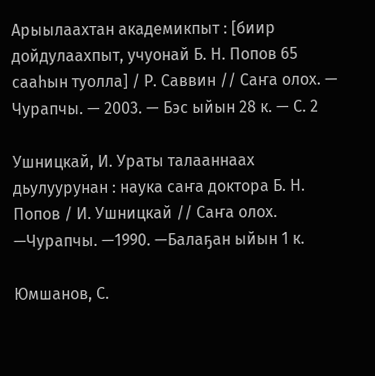Арыылаахтан академикпыт : [биир дойдулаахпыт, учуонай Б. Н. Попов 65 сааһын туолла] / Р. Саввин // Саҥа олох. — Чурапчы. — 2003. — Бэс ыйын 28 к. — С. 2

Ушницкай, И. Ураты талааннаах дьулуурунан : наука саҥа доктора Б. Н. Попов / И. Ушницкай // Саҥа олох. —Чурапчы. —1990. —Балаҕан ыйын 1 к.

Юмшанов, С.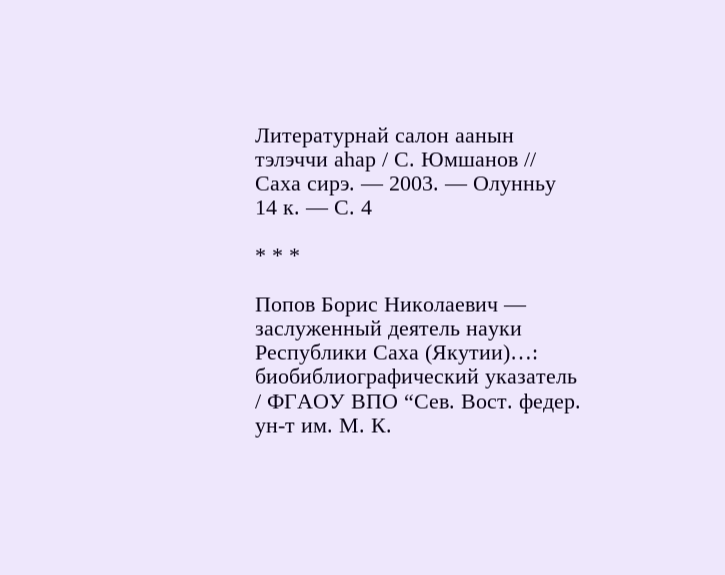Литературнай салон аанын тэлэччи аһар / С. Юмшанов // Саха сирэ. — 2003. — Олунньу 14 к. — С. 4

* * *

Попов Борис Николаевич — заслуженный деятель науки Республики Саха (Якутии)…: биобиблиографический указатель / ФГАОУ ВПО “Сев. Вост. федер. ун-т им. М. К.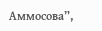Аммосова”,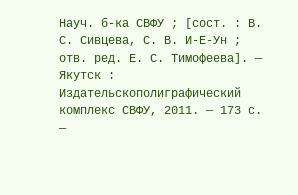Науч. б-ка СВФУ ; [сост. : В. С. Сивцева, С. В. И-Е-Ун ; отв. ред. Е. С. Тимофеева]. — Якутск : Издательскополиграфический комплекс СВФУ, 2011. — 173 с. —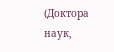(Доктора наук,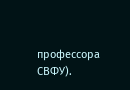профессора СВФУ).